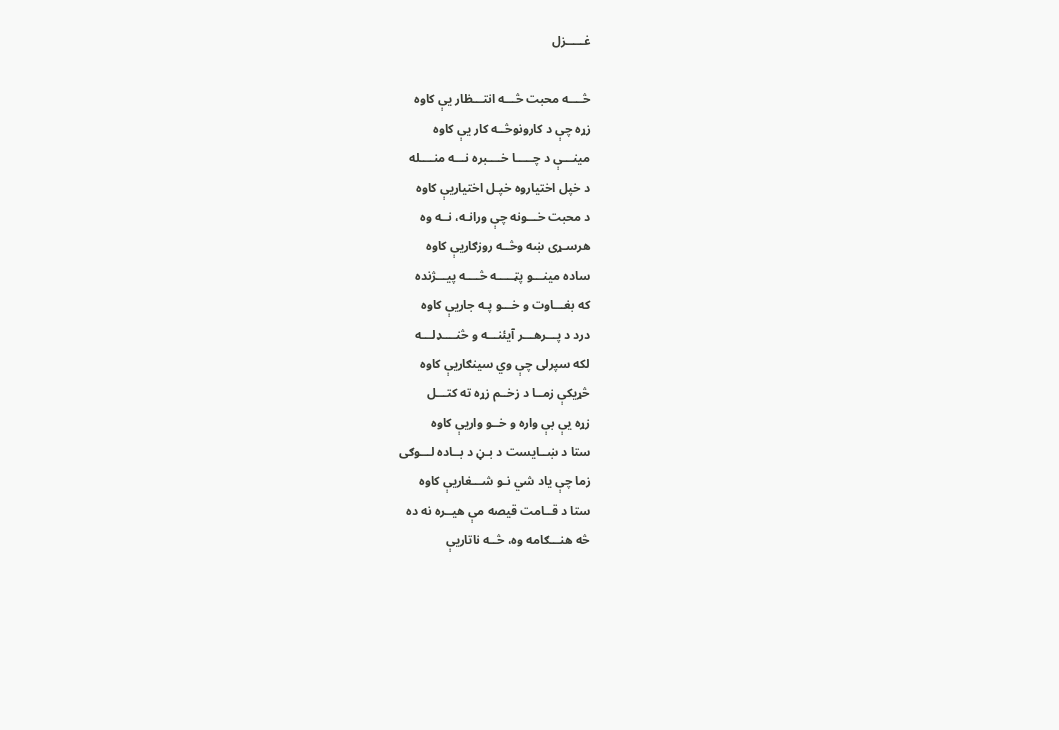غـــــزل

څــــه محبت څـــه انتـــظار يې کاوه
زړه چې د کارونوڅــه کار يې کاوه
مينـــې د چـــــا خــــبره نـــه منــــله
د خپل اختياروه خپـل اختياريې کاوه
د محبت خـــونه چې ورانـه، نــه وه
هرسـړى ښه وڅــه روزګاريې کاوه
ساده مينـــو پټـــــه څــــه پیـــژنده
که بغـــاوت و خـــو پـه جاريې کاوه
درد د پـــرهـــر آيئنـــه و څنــــډلـــه
لکه سپرلى چې وي سينګاريې کاوه
څړيکې زمــا د زخــم زړه ته کتـــل
زړه يې بې واره و خــو واريې کاوه
ستا د ښــايست د بـڼ د بــاده لـــوګى
زما چې ياد شي نـو شـــغاريې کاوه
ستا د قــامت قيصه مې هیــره نه ده
څه هنـــګامه وه، څــه ناتاريې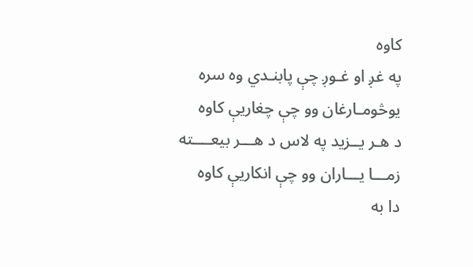کاوه
په غږ او غـوږ چې پابنـدي وه سره
يوڅومـارغان وو چې چغاريې کاوه
د هـر يــزيد په لاس د هـــر بيعــــته
زمـــا يـــاران وو چې انکاريې کاوه
دا به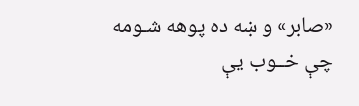«صابر» و ښه ده پوهه شـومه
چې خــوب يې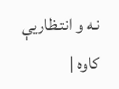نـه و انتـظاريې کاوه |